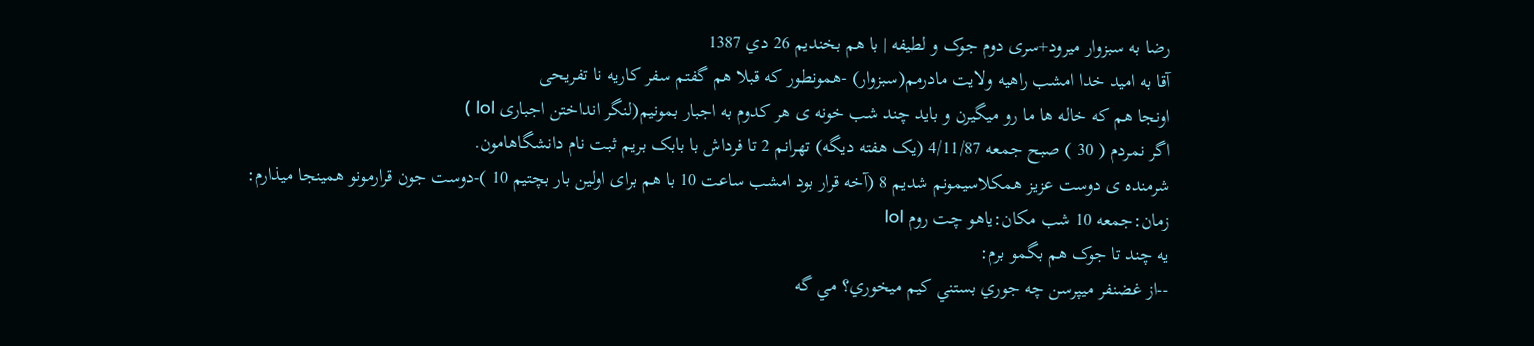رضا به سبزوار میرود+سری دوم جوک و لطیفه | با هم بخندیم 26 دي 1387
آقا به امید خدا امشب راهیه ولایت مادرمم(سبزوار) -همونطور که قبلا هم گفتم سفر کاریه نا تفریحی
اونجا هم که خاله ها ما رو میگیرن و باید چند شب خونه ی هر کدوم به اجبار بمونیم(لنگر انداختن اجباری lol )
اگر نمردم ( 30 ) صبح جمعه 4/11/87 (یک هفته دیگه) تهرانم 2 تا فرداش با بابک بریم ثبت نام دانشگاهامون.
شرمنده ی دوست عزیز همکلاسیمونم شدیم 8 (آخه قرار بود امشب ساعت 10 با هم برای اولین بار بچتیم 10 )-دوست جون قرارمونو همینجا میذارم:
زمان:جمعه 10 شب مکان:یاهو چت روم lol
یه چند تا جوک هم بگمو برم:
--از غضنفر ميپرسن چه جوري بستني کيم ميخوري؟ مي گه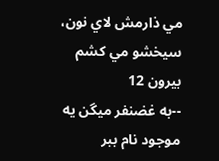مي ذارمش لاي نون، سيخشو مي کشم بيرون 12
--به غضنفر ميگن يه موجود نام ببر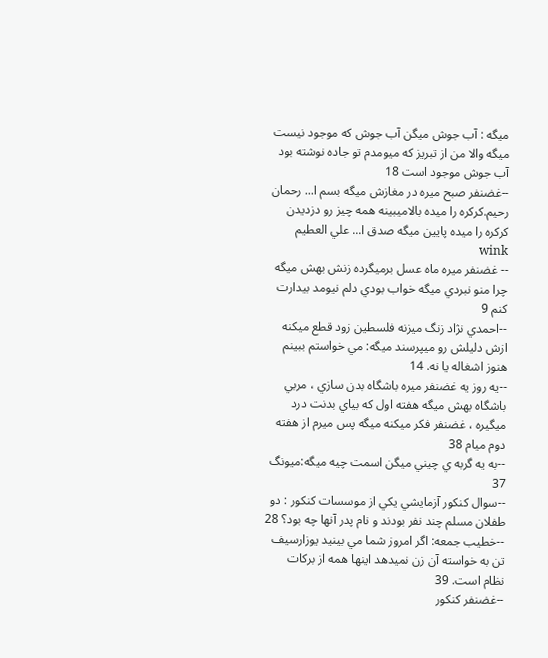ميگه : آب جوش ميگن آب جوش که موجود نيست ميگه والا من از تبريز که ميومدم تو جاده نوشته بود آب جوش موجود است 18
--غضنفر صبح ميره در مغازش ميگه بسم ا... رحمان رحيم.کرکره را ميده بالاميبينه همه چيز رو دزدیدن کرکره را ميده پايين ميگه صدق ا... علي العطيم wink
-- غضنفر ميره ماه عسل برميگرده زنش بهش ميگه چرا منو نبردي ميگه خواب بودي دلم نيومد بيدارت كنم 9
--احمدي نژاد زنگ ميزنه فلسطين زود قطع ميکنه ازش دليلش رو ميپرسند ميگه: مي خواستم ببينم هنوز اشغاله يا نه. 14
--يه روز يه غضنفر ميره باشگاه بدن سازي ، مربي باشگاه بهش ميگه هفته اول که بياي بدنت درد ميگيره ، غضنفر فکر ميکنه ميگه پس ميرم از هفته دوم ميام 38
--به يه گربه ي چيني ميگن اسمت چيه ميگه:ميونگ 37
--سوال كنكور آزمايشي يکي از موسسات کنکور : دو طفلان مسلم چند نفر بودند و نام پدر آنها چه بود؟ 28
--خطيب جمعه: اگر امروز شما مي بينيد يوزارسيف تن به خواسته آن زن نميدهد اينها همه از برکات نظام است. 39
--غضنفر کنکور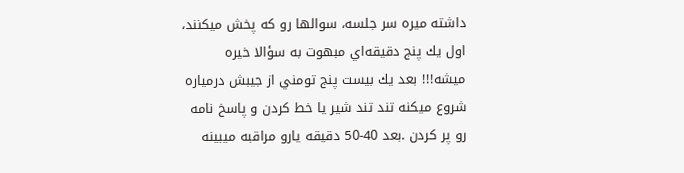داشته ميره سر جلسه، سوالها رو که پخش ميكنند، اول يك پنج دقيقه‌اي مبهوت به سؤالا خيره ميشه!!! بعد يك بيست پنج تومني از جيبش درمياره شروع ميكنه تند تند شير يا خط كردن و پاسخ نامه رو پر كردن .بعد 40-50 دقيقه يارو مراقبه ميبينه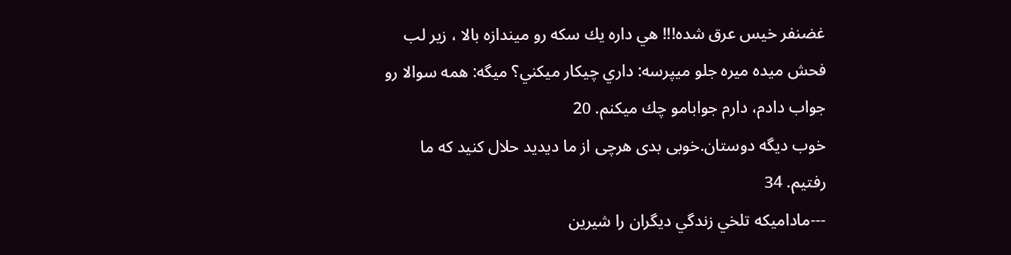غضنفر خيس عرق شده!!! هي داره يك سكه رو ميندازه بالا ، زير لب فحش ميده ميره جلو ميپرسه: داري چيكار ميكني؟ ميگه: همه سوالا رو جواب دادم، دارم جوابامو چك ميكنم. 20
خوب دیگه دوستان.خوبی بدی هرچی از ما دیدید حلال کنید که ما رفتیم. 34
---ماداميکه تلخي زندگي ديگران را شيرين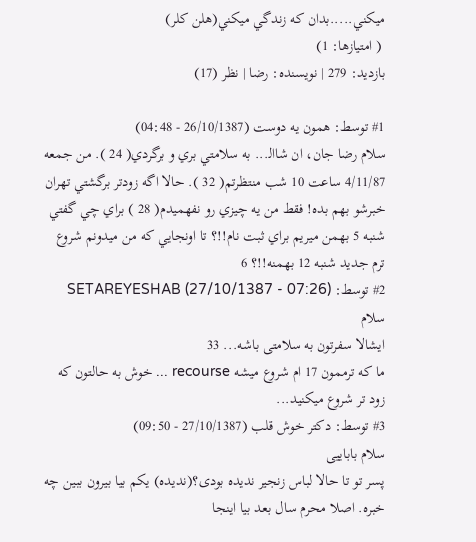ميکني.....بدان که زندگي ميکني(هلن کلر)
 ( امتيازها: 1)
بازديد: 279 | نويسنده: رضا | نظر (17)

#1 توسط: همون يه دوست (26/10/1387 - 04:48)
سلام رضا جان، ان شاال‍... به سلامتي بري و برگردي( 24 ). من جمعه 4/11/87 ساعت 10 شب منتظرتم( 32 ). حالا اگه زودتر برگشتي تهران خبرشو بهم بده! فقط من يه چيزي رو نفهميدم( 28 ) براي چي گفتي شنبه 5 بهمن ميريم براي ثبت نام!!؟ تا اونجايي كه من ميدونم شروع ترم جديد شنبه 12 بهمنه!!؟ 6
#2 توسط: SETAREYESHAB (27/10/1387 - 07:26)
سلام
ایشالا سفرتون به سلامتی باشه... 33
ما که ترممون 17 ام شروع میشه recourse ... خوش به حالتون که زود تر شروع میکنید...
#3 توسط: دکتر خوش قلب (27/10/1387 - 09:50)
سلام باباییی
پسر تو تا حالا لباس زنجیر ندیده بودی؟(ندیده) یکم بیا بیرون ببین چه خبره. اصلا محرم سال بعد بیا اینجا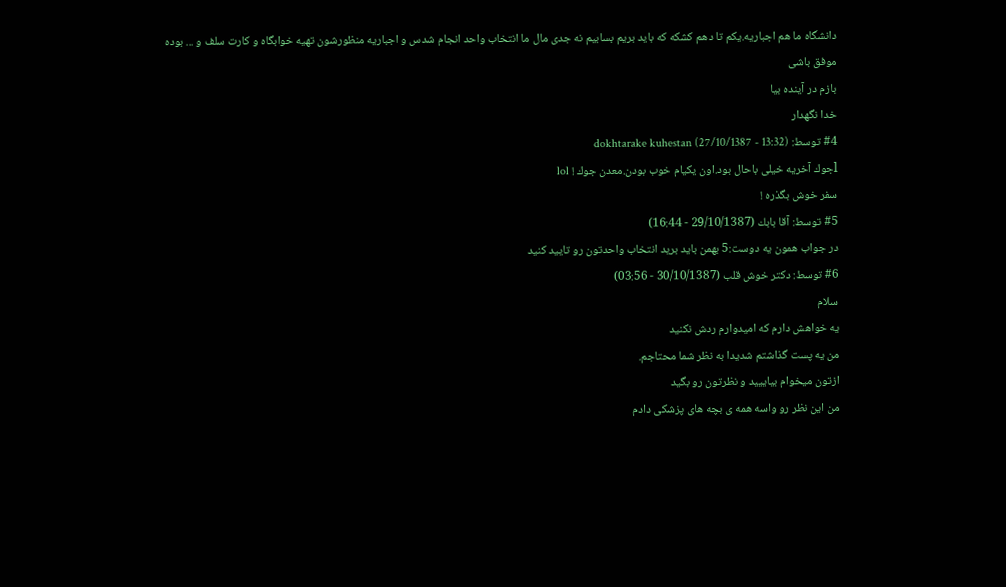دانشگاه ما هم اجباریه.یکم تا دهم کشکه که باید بریم بسابیم نه جدی مال ما انتخاب واحد انجام شدس و اجباریه منظورشون تهیه خوابگاه و کارت سلف و ... بوده
موفق باشی
بازم در آینده بیا
خدا نگهدار
#4 توسط: dokhtarake kuhestan (27/10/1387 - 13:32)
lجوك آخریه خیلی باحال بود.اون یكیام خوب بودن.معدن جوك ! lol
سفر خوش بگذره !
#5 توسط: آقا بابك (29/10/1387 - 16:44)
در جواب همون يه دوست:5 بهمن بايد بريد انتخاب واحدتون رو تاييد كنيد
#6 توسط: دکتر خوش قلب (30/10/1387 - 03:56)
سلام
یه خواهش دارم که امیدوارم ردش نکنید
من یه پست گذاشتم شدیدا به نظر شما محتاجم.
ازتون میخوام بیاییید و نظرتون رو بگید
من این نظر رو واسه همه ی بچه های پزشکی دادم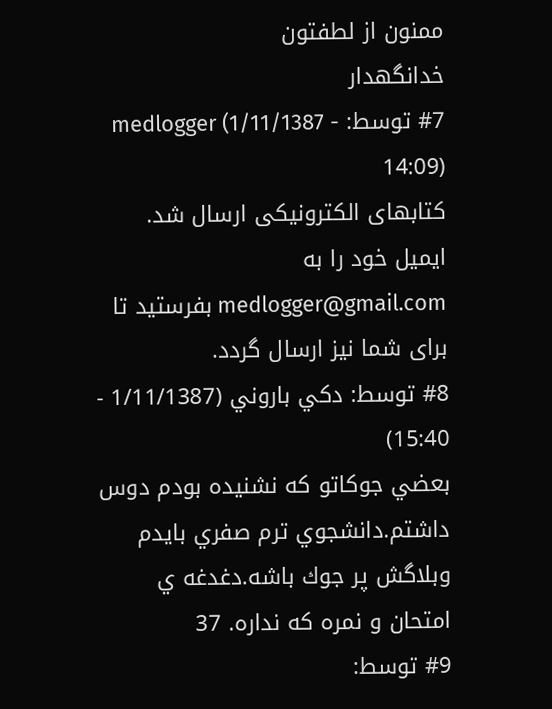ممنون از لطفتون
خدانگهدار
#7 توسط: medlogger (1/11/1387 - 14:09)
کتابهای الکترونیکی ارسال شد.
ایمیل خود را به medlogger@gmail.com بفرستید تا برای شما نیز ارسال گردد.
#8 توسط: دكي باروني (1/11/1387 - 15:40)
بعضي جوكاتو كه نشنيده بودم دوس داشتم.دانشجوي ترم صفري بايدم وبلاگش پر جوك باشه.دغدغه ي امتحان و نمره كه نداره. 37
#9 توسط: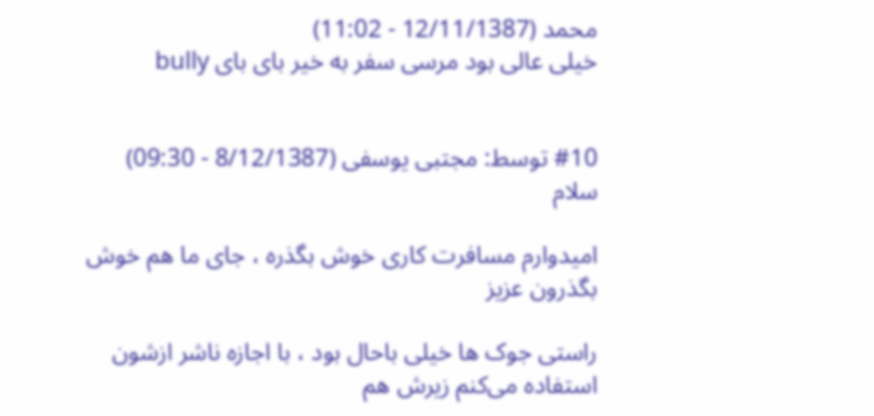محمد (12/11/1387 - 11:02)
خیلی عالی بود مرسی سفر به خیر بای بای bully


#10 توسط: مجتبی یوسفی (8/12/1387 - 09:30)
سلام

امیدوارم مسافرت کاری خوش بگذره ، جای ما هم خوش بگذرون عزیز

راستی جوک ها خیلی باحال بود ، با اجازه ناشر ازشون استفاده می‌کنم زیرش هم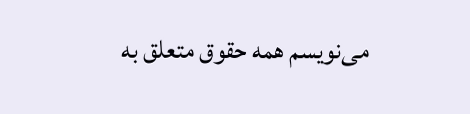می‌نویسم همه حقوق متعلق به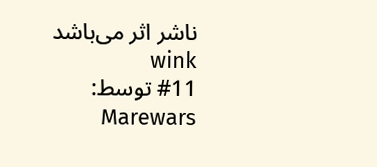ناشر اثر می‌باشد wink
#11 توسط: Marewars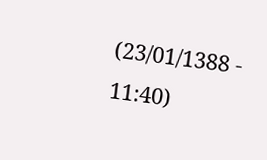(23/01/1388 - 11:40)